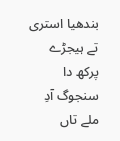بندھیا استری تے ہیجڑے پرکھ دا سنجوگ آدِ ملے تاں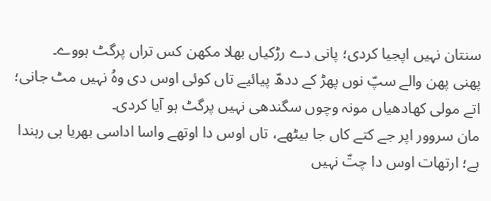سنتان نہیں اپجیا کردی؛ پانی دے رڑکیاں بھلا مکھن کس تراں پرگٹ ہووے۔
پھنی پھن والے سپّ نوں پھڑ کے ددھّ پیائیے تاں کوئی اوس دی وہُ نہیں مٹ جانی؛ اتے مولی کھادھیاں مونہ وچوں سگندھی نہیں پرگٹ ہو آیا کردی۔
مان سروور اپر جے کتے کاں جا بیٹھے، تاں اوس دا اوتھے واسا اداسی بھریا ہی رہندا ہے؛ ارتھات اوس دا چتّ نہیں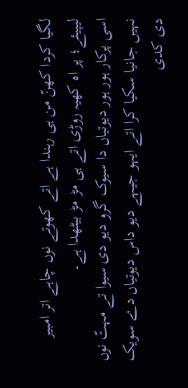لگیا کردا کھنّ من ہی رہندا ہے اتے کھوتے نوں چاہے اتر امبیر لیپیئے؛ پر اہ کھیہ روڑی اتے ہی مڑ مڑ بیٹھدا ہے۔
اسی پرکار ہور ہور دیوتیاں دا سیوک گرو دیو دی سیوا تے مہتّ نوں نہیں جانیا سکیا کرا اتے ایہو جیہے دیو داس دیوتیاں دے سویک دی کدی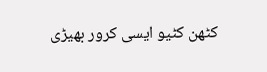کٹھن کٹیو ایسی کرور بھیڑی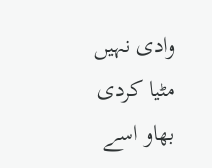وادی نہیں مٹیا کردی بھاو اسے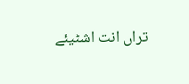تراں انت اشٹیئے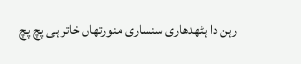رہن دا ہٹھدھاری سنساری منورتھاں خاتر ہی پچ پچ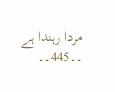مردا رہندا ہے ۔۔445۔۔